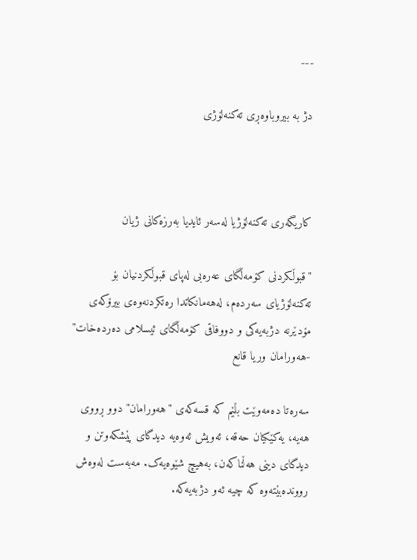---

دژ بە بیروباوەڕی تەکنەلۆژی



کاریگەری تەکنەلۆژیا لەسەر ئایدیا بەرزەکانی ژیان

"قبوڵکردنی کۆمەڵگای عەرەبی لەپای قبوڵکردنیان بۆ تەکنەلۆژیای سەردەم، لەهەمانکاتدا رەتکردنەوەی بیرۆکەی مۆدێرنە دژبەیەکی و دووفاقی کۆمەڵگای ئیسلامی دەردەخات"
-هەورامان وریا قانع

سەرەتا دەمەوێت بڵێم کە قسەکەی "هەورامان" دوو ڕووی هەیە، یەکێکیان حەقە، ئەویش ئەوەیە دیدگای پێشکەوتن و دیدگای دینی هەڵناکەن، بەهیچ شێوەیەک. مەبەست لەوەش رووندەبێتەوە کە چیە ئەو دژبەیەکە.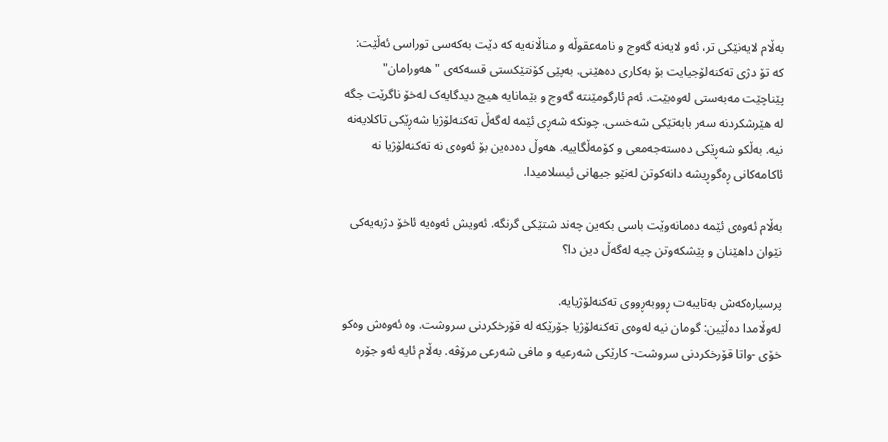بەڵام لایەنێکی تر، ئەو لایەنە گەوج و نامەعقوڵە و مناڵانەیە کە دێت بەکەسی توراسی ئەڵێت: کە تۆ دژی تەکنەلۆجیایت بۆ بەکاری دەهێنی. بەپێی کۆنتێکستی قسەکەی "هەورامان" پێناچێت مەبەستی لەوەبێت. ئەم ئارگومێنتە گەوج و بێمانایە هیچ دیدگایەک لەخۆ ناگرێت جگە لە هێرشکردنە سەر بابەتێکی شەخسی. چونکە شەڕی ئێمە لەگەڵ تەکنەلۆژیا شەڕێکی تاکلایەنە نیە. بەڵکو شەڕێکی دەستەجەمعی و کۆمەڵگاییە. هەوڵ دەدەین بۆ ئەوەی نە تەکنەلۆژیا نە ئاکامەکانی ڕەگوڕیشە دانەکوتن لەنێو جیهانی ئیسلامیدا.

بەڵام ئەوەی ئێمە دەمانەوێت باسی بکەین چەند شتێکی گرنگە. ئەویش ئەوەیە ئاخۆ دژبەیەکی نێوان داهێنان و پێشكەوتن چیە لەگەڵ دین دا؟

پرسیارەکەش بەتایبەت ڕووبەڕووی تەکنەلۆژیایە.
لەوڵامدا دەڵێین: گومان نیە لەوەی تەکنەلۆژیا جۆرێکە لە قۆرخکردنی سروشت. وە ئەوەش وەکو خۆی -واتا قۆرخکردنی سروشت- کارێکی شەرعیە و مافی شەرعی مرۆڤە. بەڵام ئایە ئەو جۆرە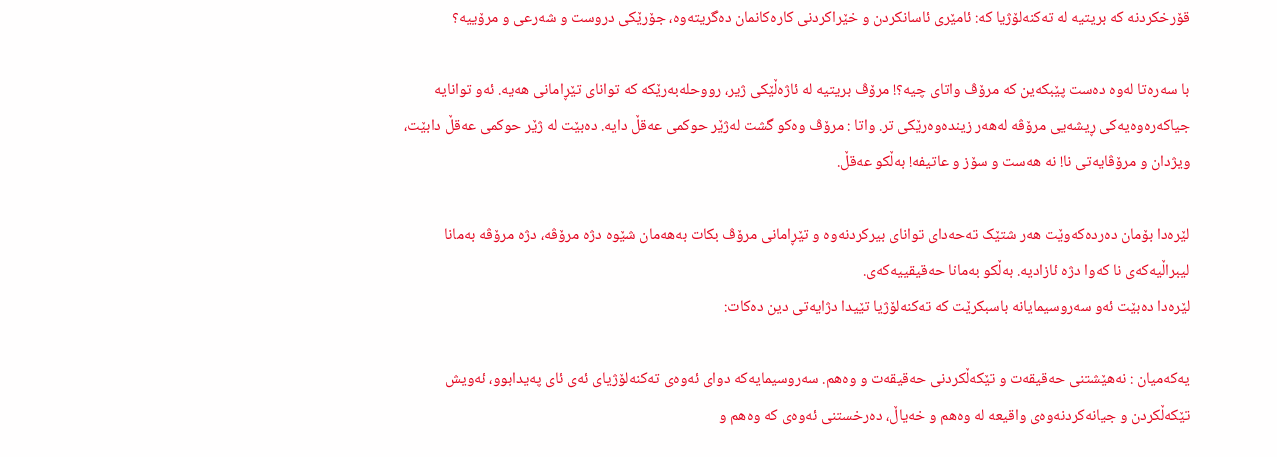قۆرخکردنە کە بریتیە لە تەکنەلۆژیا کە: ئامێری ئاسانکردن و خێراکردنی کارەکانمان دەگریتەوە، جۆرێکی دروست و شەرعی و مرۆییە؟

با سەرەتا لەوە دەست پێبکەین کە مرۆڤ واتای چیە؟! مرۆڤ بریتیە لە ئاژەڵێکی ژیر، رووحلەبەرێکە کە توانای تێڕامانی هەیە. ئەو توانایە جیاکەرەوەیەکی ڕیشەیی مرۆڤە لەهەر زیندەوەرێکی تر. واتا : مرۆڤ وەکو گشت لەژێر حوکمی عەقڵ دایە. دەبێت لە ژێر حوکمی عەقڵ دابێت، ویژدان و مرۆڤایەتی نا! نە هەست و سۆز و عاتیفە! بەڵکو عەقڵ.

لێرەدا بۆمان دەردەکەوێت هەر شتێک تەحەدای توانای بیرکردنەوە و تێڕامانی مرۆڤ بکات بەهەمان شێوە دژە مرۆڤە، دژە مرۆڤە بەمانا لیبراڵیەکەی نا کەوا دژە ئازادیە. بەڵکو بەمانا حەقیقییەکەی.
لێرەدا دەبێت ئەو سەروسیمایانە باسبکرێت کە تەکنەلۆژیا تێیدا دژایەتی دین دەکات:

یەکەمیان : نەهێشتنی حەقیقەت و تێکەڵکردنی حەقیقەت و وەهم. سەروسیمایەکە دوای ئەوەی تەکنەلۆژیای ئەی ئای پەیدابوو، ئەویش تێکەڵکردن و جیانەکردنەوەی واقیعە لە وەهم و خەیاڵ، دەرخستنی ئەوەی کە وەهم و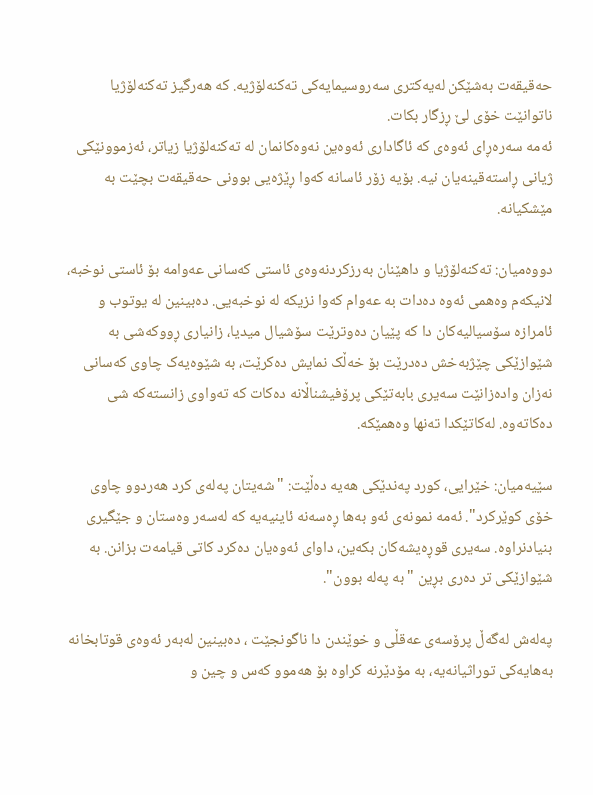حەقیقەت بەشێکن لەیەکتری سەروسیمایەکی تەکنەلۆژیە. کە هەرگیز تەکنەلۆژیا ناتوانێت خۆی لێ ڕزگار بکات.
ئەمە سەرەڕای ئەوەی کە ئاگاداری ئەوەین نەوەکانمان لە تەکنەلۆژیا زیاتر، ئەزموونێکی ژیانی ڕاستەقینەیان نیە. بۆیە زۆر ئاسانە کەوا ڕێژەیی بوونی حەقیقەت بچێت بە مێشکیانە.

دووەمیان: تەکنەلۆژیا و داهێنان بەرزکردنەوەی ئاستی کەسانی عەوامە بۆ ئاستی نوخبە، لانیکەم وەهمی ئەوە دەدات بە عەوام کەوا نزیکە لە نوخبەیی. دەبینین لە یوتوب و ئامرازە سۆسیالیەکان دا کە پێیان دەوترێت سۆشیال میدیا، زانیاری ڕووکەشی بە شێوازێکی چێژبەخش دەدرێت بۆ خەڵک نمایش دەکرێت، بە شێوەیەک چاوی کەسانی نەزان وادەزانێت سەیری بابەتێکی پرۆفیشناڵانە دەکات کە تەواوی زانستەکە شی دەکاتەوە. لەکاتێکدا تەنها وەهمێکە.

سێیەمیان: خێرایی، کورد پەندێکی هەیە دەڵێت: "شەیتان پەلەی کرد هەردوو چاوی خۆی کوێرکرد". ئەمە نمونەی ئەو بەها ڕەسەنە ئاینیەیە کە لەسەر وەستان و جێگیری بنیادنراوە. سەیری قوڕەیشەکان بکەین، داوای ئەوەیان دەکرد کاتی قیامەت بزانن. بە شێوازێکی تر دەری بڕین "بە پەلە بوون".

پەلەش لەگەڵ پرۆسەی عەقڵی و خوێندن دا ناگونجێت ، دەبینین لەبەر ئەوەی قوتابخانە بەهایەکی توراثیانەیە، بە مۆدێرنە کراوە بۆ هەموو کەس و چین و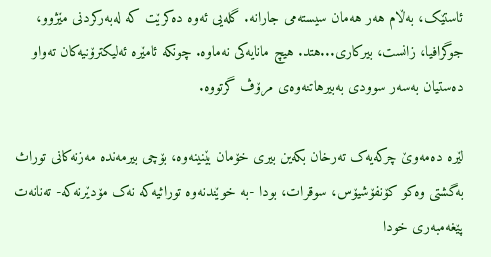ئاستێک، بەڵام هەر هەمان سیستەمی جارانە. گلەیی ئەوە دەکرێت کە لەبەرکردنی مێژوو، جوگرافیا، زانست، بیرکاری...هتد. هیچ مانایەکی نەماوە. چونکە ئامێرە ئەلیکترۆنیەکان تەواو دەستیان بەسەر سوودی بەبیرهاتنەوەی مرۆڤ گرتووە.

لێرە دەمەوێ چرکەیەک تەرخان بکەین بیری خۆمان بێنینەوە، بۆچی بیرمەندە مەزنەکانی توراث بەگشتی وەکو کۆنفۆشیۆس، سوقرات، بودا -بە خوێندنەوە توراثیەکە نەک مۆدێرنەکە- تەنانەت پێغەمبەری خودا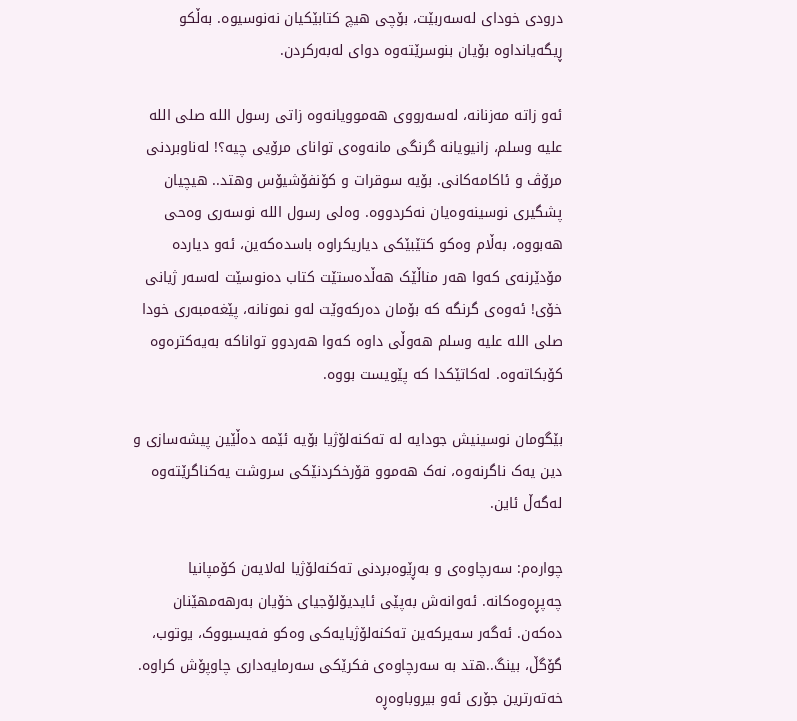درودی خودای لەسەربێت، بۆچی هیچ کتابێکیان نەنوسیوە. بەڵکو ڕیگەیانداوە بۆیان بنوسرێتەوە دوای لەبەرکردن.

ئەو زاتە مەزنانە، لەسەرووی هەموویانەوە زاتی رسول الله صلی الله علیه وسلم، زانیویانە گرنگی مانەوەی توانای مرۆیی چیە؟! لەناوبردنی مرۆڤ و ئاکامەکانی. بۆیە سوقرات و کۆنفۆشیۆس وهتد.. هیچیان پشگیری نوسینەوەیان نەکردووە. وەلی رسول الله نوسەری وەحی هەبووە، بەڵام وەکو کتێبێکی دیاریکراوە باسدەکەین، ئەو دیاردە مۆدێرنەی کەوا هەر مناڵێک هەڵدەستێت کتاب دەنوسێت لەسەر ژیانی خۆی! ئەوەی گرنگە کە بۆمان دەرکەوێت لەو نمونانە، پێغەمبەری خودا صلی الله علیه وسلم هەوڵی داوە کەوا هەردوو تواناکە بەیەکترەوە کۆبکاتەوە. لەکاتێکدا کە پێویست بووە.

بێگومان نوسینیش جودایە لە تەکنەلۆژیا بۆیە ئێمە دەڵێین پیشەسازی و دین یەک ناگرنەوە، نەک هەموو قۆرخکردنێکی سروشت یەکناگرێتەوە لەگەڵ ئاین.

چوارەم: سەرچاوەی و بەڕێوەبردنی تەکنەلۆژیا لەلایەن کۆمپانیا چەپڕەوەکانە. ئەوانەش بەپێی ئایدیۆلۆجیای خۆیان بەرهەمهێنان دەکەن. ئەگەر سەیرکەین تەکنەلۆژیایەکی وەکو فەیسبووک، یوتوب، گۆگڵ، بینگ..هتد بە سەرچاوەی فکرێکی سەرمایەداری چاوپۆش کراوە. خەتەرترین جۆری ئەو بیروباوەڕە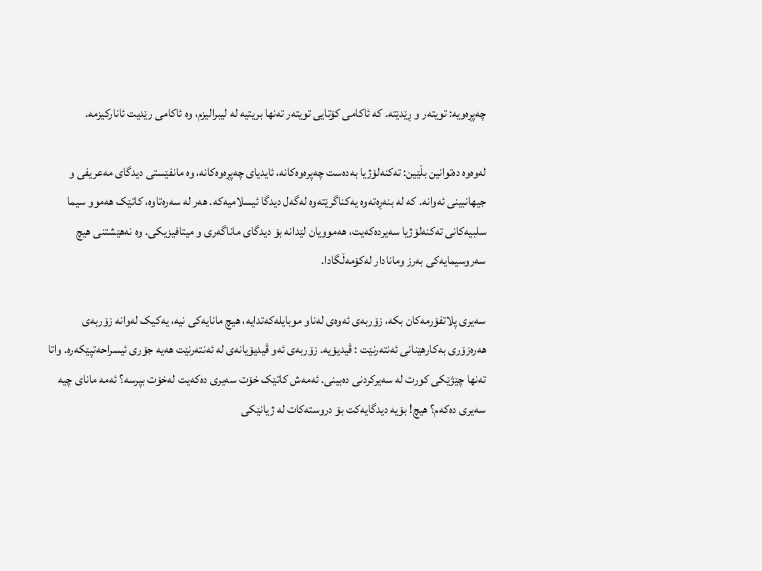چەپڕەویە: تویتەر و ڕێدێتە. کە ئاکامی کۆتایی تویتەر تەنها بریتیە لە لیبرالیزم، وە ئاکامی رێدیت ئانارکیزمە.

لەوەوە دەتوانین بڵێین: تەکنەلۆژیا بەدەست چەپرەوەکانە، ئایدیای چەپڕەوەکانە، وە مانفێستی دیدگای مەعریفی و جیهانبینی ئەوانە. کە لە بنەڕەتەوە یەکناگرێتەوە لەگەل دیدگا ئیسلامیەکە. هەر لە سەرەتاوە، کاتێک هەموو سیما سلبیەکانی تەکنەلۆژیا سەیردەکەیت، هەموویان لێدانە بۆ دیدگای ماناگەری و میتافیزیکی. وە نەهێشتنی هیچ سەروسیمایەکی بەرز ومانادار لەکۆمەڵگادا.

سەیری پلاتفۆرمەکان بکە، زۆربەی ئەوەی لەناو موبایلەکەتدایە، هیچ مانایەکی نیە، یەکیک لەوانە زۆربەی هەرەزۆری بەکارهێنانی ئەنتەرنێت : ڤیدیۆیە. زۆربەی ئەو ڤیدیۆیانەی لە ئەنتەرنێت هەیە جۆری ئیسراحەتپێکەرە. واتا تەنها چێژێکی کورت لە سەیرکردنی دەبینی. ئەمەش کاتێک خۆت سەیری دەکەیت لەخۆت بپرسە؟ ئەمە مانای چیە سەیری دەکەم؟ هیچ! بۆیە دیدگایەکت بۆ دروستەکات لە ژیانێکی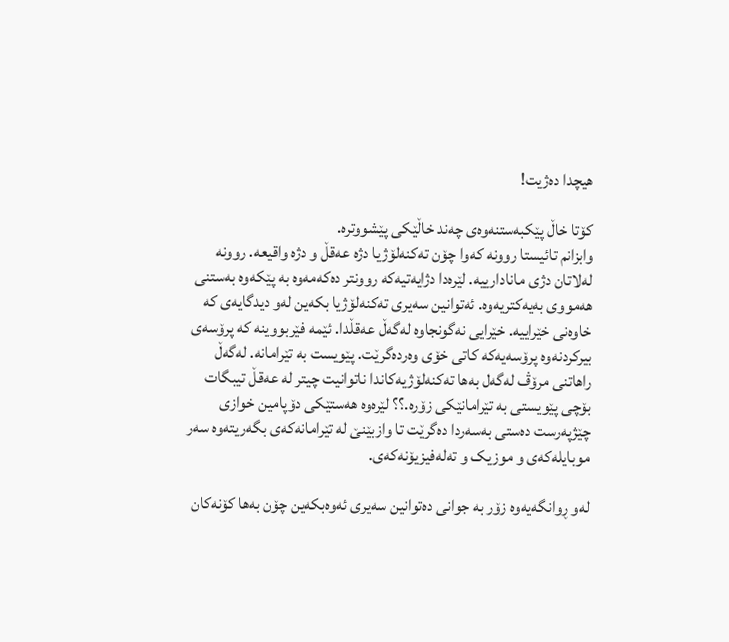هیچدا دەژیت!

کۆتا خاڵ پێکبەستنەوەی چەند خاڵێکی پێشووترە.
وابزانم تائیستا روونە کەوا چۆن تەکنەلۆژیا دژە عەقڵ و دژە واقیعە. روونە لەلاتان دژی مانادارییە. لێرەدا دژایەتیەکە روونتر دەکەمەوە بە پێکەوە بەستنی هەمووی بەیەکتریەوە. ئەتوانین سەیری تەکنەلۆژیا بکەین لەو دیدگایەی کە خاوەنی خێراییە. خێرایی نەگونجاوە لەگەڵ عەقڵدا. ئێمە فێربووینە کە پرۆسەی بیرکردنەوە پرۆسەیەکە کاتی خۆی وەردەگرێت. پێویست بە تێرامانە. لەگەڵ راهاتنی مرۆڤ لەگەل بەها تەکنەلۆژیەکاندا ناتوانیت چیتر لە عەقڵ تیبگات بۆچی پێویستی بە تێرامانێکی زۆرە.؟؟ لێرەوە هەستێکی دۆپامین خوازی چێژپەرست دەستی بەسەردا دەگرێت تا وازبێنێ لە تێرامانەکەی بگەریتەوە سەر موبایلەکەی و موزیک و تەلەفیزیۆنەکەی.

لەو ڕوانگەیەوە زۆر بە جوانی دەتوانین سەیری ئەوەبکەین چۆن بەها کۆنەکان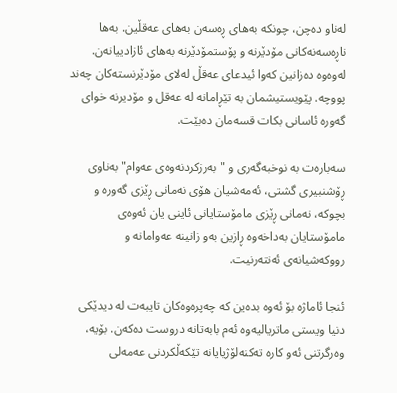لەناو دەچن، چونکە بەهای ڕەسەن بەهای عەقڵین. بەها ناڕەسەنەکانی مۆدێرنە و پۆستمۆدێرنە بەهای ئازادییانەن. لەوەوە دەزانین کەوا ئیدعای عەقڵ لەلای مۆدێرنستەکان چەند پووچە. پێویستیشمان بە تێڕامانە لە عەقل و مۆدیرنە خوای گەورە ئاسانی بکات قسەمان دەبێت.

سەبارەت بە نوخبەگەری و "بەرزکردنەوەی عەوام" بەناوی ڕۆشنبیری گشتی، ئەمەشیان هۆی نەمانی ڕێزی گەورە و بچوکە، نەمانی ڕێزی مامۆستایانی ئاینی یان ئەوەی مامۆستایان بەداخەوە ڕازین بەو زانینە عەوامانە و رووکەشیانەی ئەنتەرنیت.

ئنجا ئاماژە بۆ ئەوە بدەین کە چەپرەوەکان تایبەت لە دیدێکی دنیا ویستی ماتریالیەوە ئەم بابەتانە دروست دەکەن. بۆیە، وەرگرتنی ئەو کارە تەکنەلۆژیایانە تێکەڵکردنی عەمەلی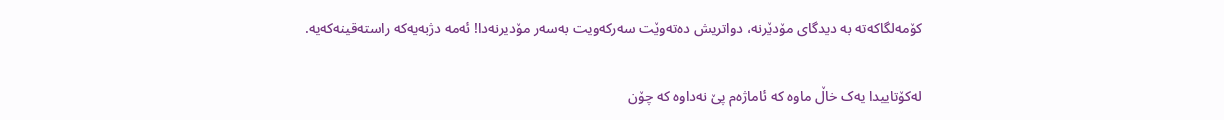کۆمەلگاکەتە بە دیدگای مۆدێرنە، دواتریش دەتەوێت سەرکەویت بەسەر مۆدیرنەدا! ئەمە دژبەیەکە راستەقینەکەیە.

لەکۆتاییدا یەک خاڵ ماوە کە ئاماژەم پێ نەداوە کە چۆن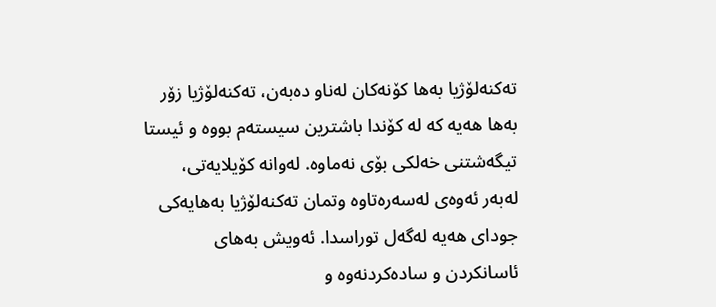تەکنەلۆژیا بەها کۆنەکان لەناو دەبەن، تەکنەلۆژیا زۆر بەها هەیە کە لە کۆندا باشترین سیستەم بووە و ئیستا تیگەشتنی خەلکی بۆی نەماوە. لەوانە کۆیلایەتی، لەبەر ئەوەی لەسەرەتاوە وتمان تەکنەلۆژیا بەهایەکی جودای هەیە لەگەل توراسدا. ئەویش بەهای ئاسانکردن و سادەکردنەوە و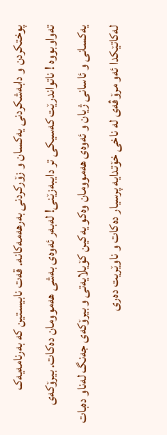پوختکردن و دابەشکردنی یەکسان و زۆرکردنی بەرهەمەکانە. قەت نابیستین کە بەرنامەیەک تەواوبووە ! ناتواندرێت کەسیکی تر دایبەزێنی! لەبەر ئەوەی بەشی هەموومان دەکات. بیرۆکەی یەکسانی و ئاسانی ژیان و ئەوەی هەموومان وەکو یەکین کۆیلایەتی و بیرۆکەی جەنگ لەناو دەبات لەکاتێکدا ئەو مرۆڤەی لە ناخی خۆتدایە پرسیار دەکات و ناوێریت دەری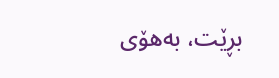بڕێت، بەهۆی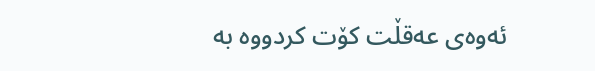ئەوەی عەقڵت کۆت کردووە بە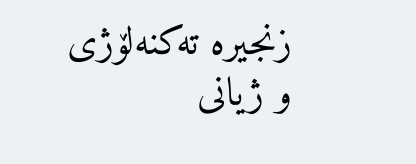زنجیرە تەکنەلۆژی و ژیانی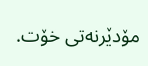مۆدێرنەتی خۆت.